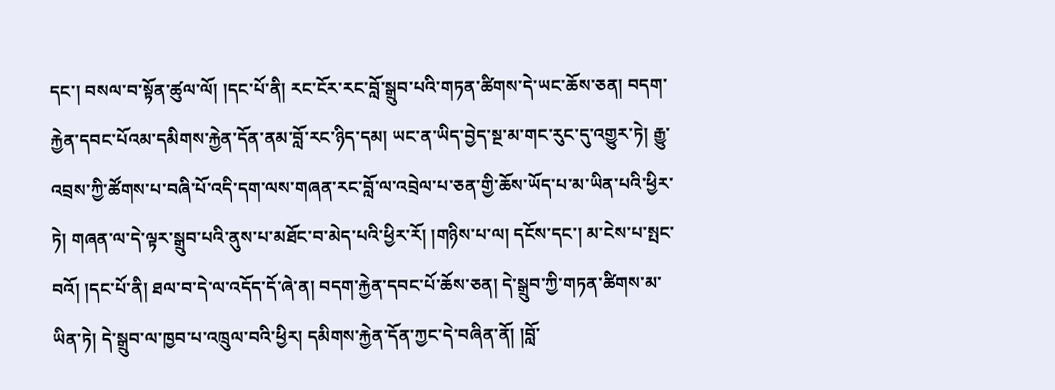དང་། བསལ་བ་སྟོན་ཚུལ་ལོ། །དང་པོ་ནི། རང་ངོར་རང་བློ་སྒྲུབ་པའི་གཏན་ཚིགས་དེ་ཡང་ཆོས་ཅན། བདག་རྐྱེན་དབང་པོའམ་དམིགས་རྐྱེན་དོན་ནམ་བློ་རང་ཉིད་དམ། ཡང་ན་ཡིད་བྱེད་སྔ་མ་གང་རུང་དུ་འགྱུར་ཏེ། རྒྱུ་འབྲས་ཀྱི་ཚོགས་པ་བཞི་པོ་འདི་དག་ལས་གཞན་རང་བློ་ལ་འབྲེལ་པ་ཅན་གྱི་ཆོས་ཡོད་པ་མ་ཡིན་པའི་ཕྱིར་ཏེ། གཞན་ལ་དེ་ལྟར་སྒྲུབ་པའི་ནུས་པ་མཐོང་བ་མེད་པའི་ཕྱིར་རོ། །གཉིས་པ་ལ། དངོས་དང་། མ་ངེས་པ་སྤང་བའོ། །དང་པོ་ནི། ཐལ་བ་དེ་ལ་འདོད་དོ་ཞེ་ན། བདག་རྐྱེན་དབང་པོ་ཆོས་ཅན། དེ་སྒྲུབ་ཀྱི་གཏན་ཚིགས་མ་ཡིན་ཏེ། དེ་སྒྲུབ་ལ་ཁྱབ་པ་འཁྲུལ་བའི་ཕྱིར། དམིགས་རྐྱེན་དོན་ཀྱང་དེ་བཞིན་ནོ། །བློ་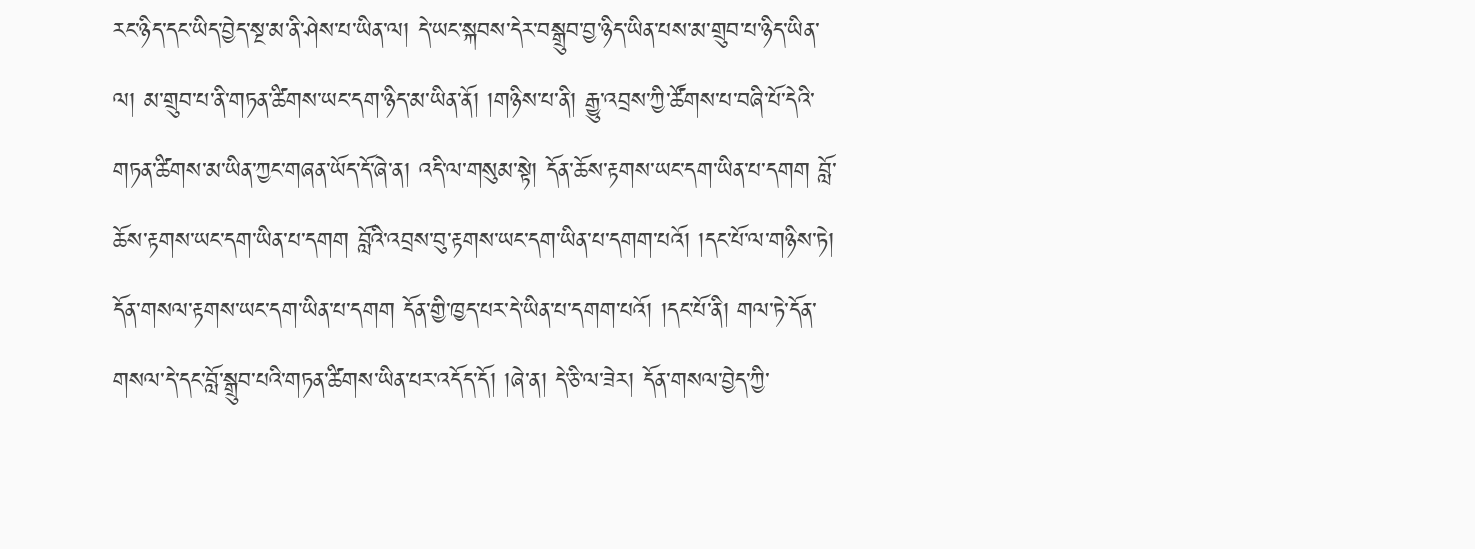རང་ཉིད་དང་ཡིད་བྱེད་སྔ་མ་ནི་ཤེས་པ་ཡིན་ལ། དེ་ཡང་སྐབས་དེར་བསྒྲུབ་བྱ་ཉིད་ཡིན་པས་མ་གྲུབ་པ་ཉིད་ཡིན་ལ། མ་གྲུབ་པ་ནི་གཏན་ཚིགས་ཡང་དག་ཉིད་མ་ཡིན་ནོ། །གཉིས་པ་ནི། རྒྱུ་འབྲས་ཀྱི་ཚོགས་པ་བཞི་པོ་དེའི་གཏན་ཚིགས་མ་ཡིན་ཀྱང་གཞན་ཡོད་དོ་ཞེ་ན། འདི་ལ་གསུམ་སྟེ། དོན་ཆོས་རྟགས་ཡང་དག་ཡིན་པ་དགག བློ་ཆོས་རྟགས་ཡང་དག་ཡིན་པ་དགག བློའི་འབྲས་བུ་རྟགས་ཡང་དག་ཡིན་པ་དགག་པའོ། །དང་པོ་ལ་གཉིས་ཏེ། དོན་གསལ་རྟགས་ཡང་དག་ཡིན་པ་དགག དོན་གྱི་ཁྱད་པར་དེ་ཡིན་པ་དགག་པའོ། །དང་པོ་ནི། གལ་ཏེ་དོན་གསལ་དེ་དང་བློ་སྒྲུབ་པའི་གཏན་ཚིགས་ཡིན་པར་འདོད་དོ། །ཞེ་ན། དེ་ཅི་ལ་ཟེར། དོན་གསལ་བྱེད་ཀྱི་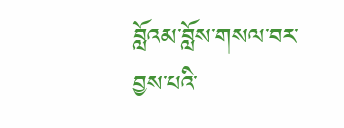བློའམ་བློས་གསལ་བར་བྱས་པའི་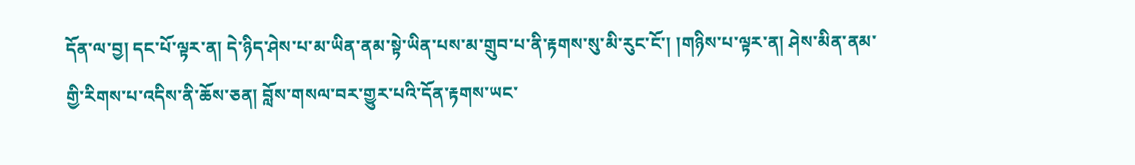དོན་ལ་བྱ། དང་པོ་ལྟར་ན། དེ་ཉིད་ཤེས་པ་མ་ཡིན་ནམ་སྟེ་ཡིན་པས་མ་གྲུབ་པ་ནི་རྟགས་སུ་མི་རུང་ངོ་། །གཉིས་པ་ལྟར་ན། ཤེས་མིན་ནམ་གྱི་རིགས་པ་འདིས་ནི་ཆོས་ཅན། བློས་གསལ་བར་གྱུར་པའི་དོན་རྟགས་ཡང་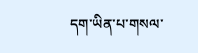དག་ཡིན་པ་གསལ་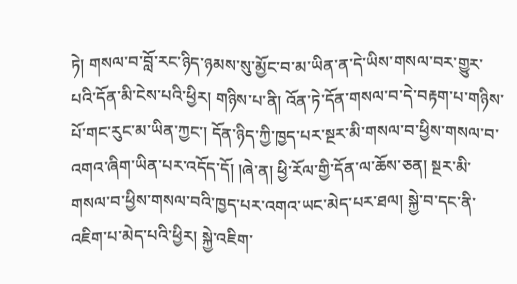ཏེ། གསལ་བ་བློ་རང་ཉིད་ཉམས་སུ་མྱོང་བ་མ་ཡིན་ན་དེ་ཡིས་གསལ་བར་གྱུར་པའི་དོན་མི་ངེས་པའི་ཕྱིར། གཉིས་པ་ནི། འོན་ཏེ་དོན་གསལ་བ་དེ་བརྟག་པ་གཉིས་པོ་གང་རུང་མ་ཡིན་ཀྱང་། དོན་ཉིད་ཀྱི་ཁྱད་པར་སྔར་མི་གསལ་བ་ཕྱིས་གསལ་བ་འགའ་ཞིག་ཡིན་པར་འདོད་དོ། །ཞེ་ན། ཕྱི་རོལ་གྱི་དོན་ལ་ཆོས་ཅན། སྔར་མི་གསལ་བ་ཕྱིས་གསལ་བའི་ཁྱད་པར་འགའ་ཡང་མེད་པར་ཐལ། སྐྱེ་བ་དང་ནི་འཇིག་པ་མེད་པའི་ཕྱིར། སྐྱེ་འཇིག་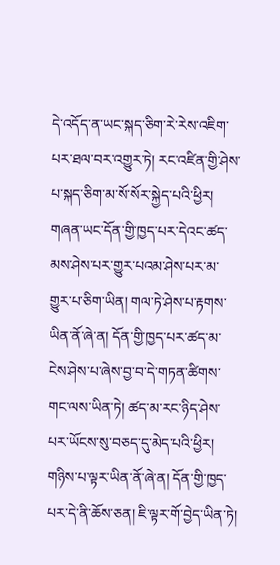དེ་འདོད་ན་ཡང་སྐད་ཅིག་རེ་རེས་འཇིག་པར་ཐལ་བར་འགྱུར་ཏེ། རང་འཛིན་གྱི་ཤེས་པ་སྐད་ཅིག་མ་སོ་སོར་སྐྱེད་པའི་ཕྱིར། གཞན་ཡང་དོན་གྱི་ཁྱད་པར་དེའང་ཚད་མས་ཤེས་པར་གྱུར་པའམ་ཤེས་པར་མ་གྱུར་པ་ཅིག་ཡིན། གལ་ཏེ་ཤེས་པ་རྟགས་ཡིན་ནོ་ཞེ་ན། དོན་གྱི་ཁྱད་པར་ཚད་མ་ངེས་ཤེས་པ་ཞེས་བྱ་བ་དེ་གཏན་ཚིགས་གང་ལས་ཡིན་ཏེ། ཚད་མ་རང་ཉིད་ཤེས་པར་ཡོངས་སུ་བཅད་དུ་མེད་པའི་ཕྱིར། གཉིས་པ་ལྟར་ཡིན་ནོ་ཞེ་ན། དོན་གྱི་ཁྱད་པར་དེ་ནི་ཆོས་ཅན། ཇི་ལྟར་གོ་བྱེད་ཡིན་ཏེ།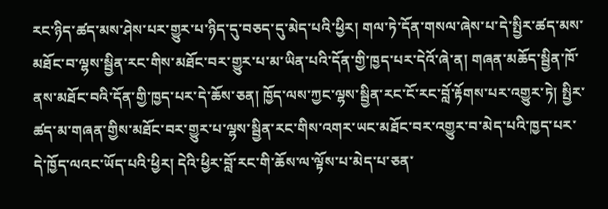རང་ཉིད་ཚད་མས་ཤེས་པར་གྱུར་པ་ཉིད་དུ་བཅད་དུ་མེད་པའི་ཕྱིར། གལ་ཏེ་དོན་གསལ་ཞེས་པ་དེ་སྤྱིར་ཚད་མས་མཐོང་བ་ལྷས་སྦྱིན་རང་གིས་མཐོང་བར་གྱུར་པ་མ་ཡིན་པའི་དོན་གྱི་ཁྱད་པར་དེའོ་ཞེ་ན། གཞན་མཆོད་སྦྱིན་ཁོ་ནས་མཐོང་བའི་དོན་གྱི་ཁྱད་པར་དེ་ཆོས་ཅན། ཁྱོད་ལས་ཀྱང་ལྷས་སྦྱིན་རང་ངོ་རང་བློ་རྟོགས་པར་འགྱུར་ཏེ། སྤྱིར་ཚད་མ་གཞན་གྱིས་མཐོང་བར་གྱུར་པ་ལྷས་སྦྱིན་རང་གིས་འགར་ཡང་མཐོང་བར་འགྱུར་བ་མེད་པའི་ཁྱད་པར་དེ་ཁྱོད་ལའང་ཡོད་པའི་ཕྱིར། དེའི་ཕྱིར་བློ་རང་གི་ཆོས་ལ་ལྟོས་པ་མེད་པ་ཅན་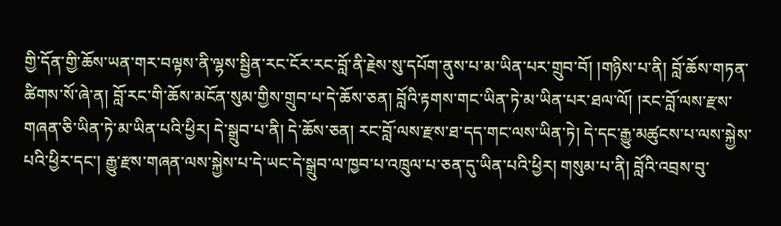གྱི་དོན་གྱི་ཆོས་ཡན་གར་བལྟས་ནི་ལྷས་སྦྱིན་རང་ངོར་རང་བློ་ནི་རྗེས་སུ་དཔོག་ནུས་པ་མ་ཡིན་པར་གྲུབ་བོ། །གཉིས་པ་ནི། བློ་ཆོས་གཏན་ཚིགས་སོ་ཞེ་ན། བློ་རང་གི་ཆོས་མངོན་སུམ་གྱིས་གྲུབ་པ་དེ་ཆོས་ཅན། བློའི་རྟགས་གང་ཡིན་ཏེ་མ་ཡིན་པར་ཐལ་ལོ། །རང་བློ་ལས་རྫས་གཞན་ཅི་ཡིན་ཏེ་མ་ཡིན་པའི་ཕྱིར། དེ་སྒྲུབ་པ་ནི། དེ་ཆོས་ཅན། རང་བློ་ལས་རྫས་ཐ་དད་གང་ལས་ཡིན་ཏེ། དེ་དང་རྒྱུ་མཚུངས་པ་ལས་སྐྱེས་པའི་ཕྱིར་དང་། རྒྱུ་རྫས་གཞན་ལས་སྐྱེས་པ་དེ་ཡང་དེ་སྒྲུབ་ལ་ཁྱབ་པ་འཁྲུལ་པ་ཅན་དུ་ཡིན་པའི་ཕྱིར། གསུམ་པ་ནི། བློའི་འབྲས་བུ་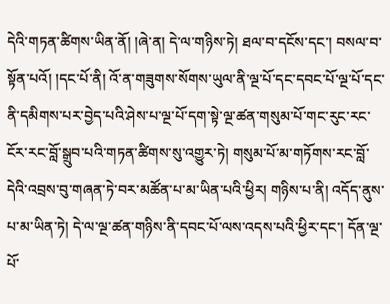དེའི་གཏན་ཚིགས་ཡིན་ནོ། །ཞེ་ན། དེ་ལ་གཉིས་ཏེ། ཐལ་བ་དངོས་དང་། བསལ་བ་སྟོན་པའོ། །དང་པོ་ནི། འོ་ན་གཟུགས་སོགས་ཡུལ་ནི་ལྔ་པོ་དང་དབང་པོ་ལྔ་པོ་དང་ནི་དམིགས་པར་བྱེད་པའི་ཤེས་པ་ལྔ་པོ་དག་སྟེ་ལྔ་ཚན་གསུམ་པོ་གང་རུང་རང་ངོར་རང་བློ་སྒྲུབ་པའི་གཏན་ཚིགས་སུ་འགྱུར་ཏེ། གསུམ་པོ་མ་གཏོགས་རང་བློ་དེའི་འབྲས་བུ་གཞན་ཏེ་བར་མཚོན་པ་མ་ཡིན་པའི་ཕྱིར། གཉིས་པ་ནི། འདོད་ནུས་པ་མ་ཡིན་ཏེ། དེ་ལ་ལྔ་ཚན་གཉིས་ནི་དབང་པོ་ལས་འདས་པའི་ཕྱིར་དང་། དོན་ལྔ་པོ་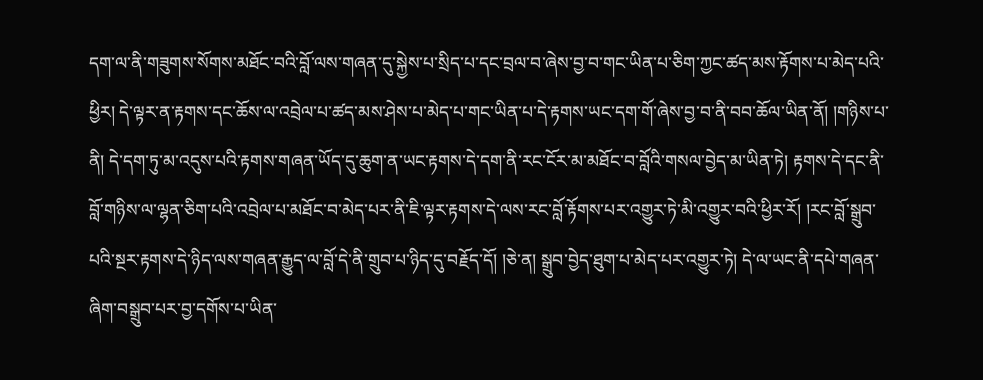དག་ལ་ནི་གཟུགས་སོགས་མཐོང་བའི་བློ་ལས་གཞན་དུ་སྐྱེས་པ་སྲིད་པ་དང་བྲལ་བ་ཞེས་བྱ་བ་གང་ཡིན་པ་ཅིག་ཀྱང་ཚད་མས་རྟོགས་པ་མེད་པའི་ཕྱིར། དེ་ལྟར་ན་རྟགས་དང་ཆོས་ལ་འབྲེལ་པ་ཚད་མས་ཤེས་པ་མེད་པ་གང་ཡིན་པ་དེ་རྟགས་ཡང་དག་གོ་ཞེས་བྱ་བ་ནི་བབ་ཆོལ་ཡིན་ནོ། །གཉིས་པ་ནི། དེ་དག་ཏུ་མ་འདུས་པའི་རྟགས་གཞན་ཡོད་དུ་ཆུག་ན་ཡང་རྟགས་དེ་དག་ནི་རང་ངོར་མ་མཐོང་བ་བློའི་གསལ་བྱེད་མ་ཡིན་ཏེ། རྟགས་དེ་དང་ནི་བློ་གཉིས་ལ་ལྷན་ཅིག་པའི་འབྲེལ་པ་མཐོང་བ་མེད་པར་ནི་ཇི་ལྟར་རྟགས་དེ་ལས་རང་བློ་རྟོགས་པར་འགྱུར་ཏེ་མི་འགྱུར་བའི་ཕྱིར་རོ། །རང་བློ་སྒྲུབ་པའི་སྔར་རྟགས་དེ་ཉིད་ལས་གཞན་རྒྱུད་ལ་བློ་དེ་ནི་གྲུབ་པ་ཉིད་དུ་བརྗོད་དོ། །ཅེ་ན། སྒྲུབ་བྱེད་ཐུག་པ་མེད་པར་འགྱུར་ཏེ། དེ་ལ་ཡང་ནི་དཔེ་གཞན་ཞིག་བསྒྲུབ་པར་བྱ་དགོས་པ་ཡིན་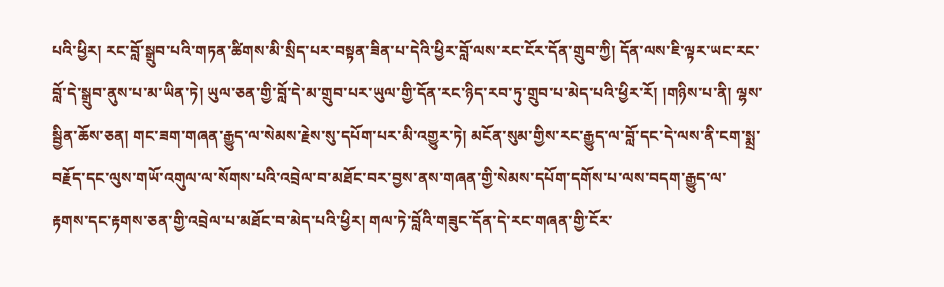པའི་ཕྱིར། རང་བློ་སྒྲུབ་པའི་གཏན་ཚིགས་མི་སྲིད་པར་བསྟན་ཟིན་པ་དེའི་ཕྱིར་བློ་ལས་རང་ངོར་དོན་གྲུབ་ཀྱི། དོན་ལས་ཇི་ལྟར་ཡང་རང་བློ་དེ་སྒྲུབ་ནུས་པ་མ་ཡིན་ཏེ། ཡུལ་ཅན་གྱི་བློ་དེ་མ་གྲུབ་པར་ཡུལ་གྱི་དོན་རང་ཉིད་རབ་ཏུ་གྲུབ་པ་མེད་པའི་ཕྱིར་རོ། །གཉིས་པ་ནི། ལྷས་སྦྱིན་ཆོས་ཅན། གང་ཟག་གཞན་རྒྱུད་ལ་སེམས་རྗེས་སུ་དཔོག་པར་མི་འགྱུར་ཏེ། མངོན་སུམ་གྱིས་རང་རྒྱུད་ལ་བློ་དང་དེ་ལས་ནི་ངག་སྨྲ་བརྗོད་དང་ལུས་གཡོ་འགུལ་ལ་སོགས་པའི་འབྲེལ་བ་མཐོང་བར་བྱས་ནས་གཞན་གྱི་སེམས་དཔོག་དགོས་པ་ལས་བདག་རྒྱུད་ལ་རྟགས་དང་རྟགས་ཅན་གྱི་འབྲེལ་པ་མཐོང་བ་མེད་པའི་ཕྱིར། གལ་ཏེ་བློའི་གཟུང་དོན་དེ་རང་གཞན་གྱི་ངོར་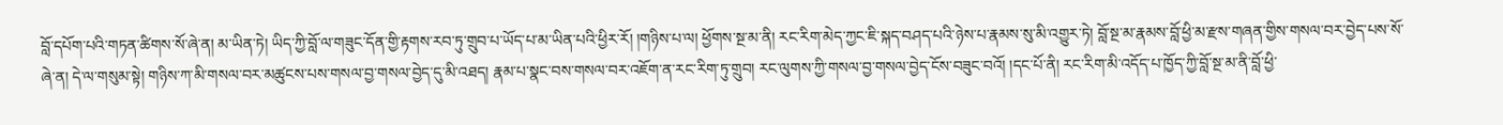བློ་དཔོག་པའི་གཏན་ཚིགས་སོ་ཞེ་ན། མ་ཡིན་ཏེ། ཡིད་ཀྱི་བློ་ལ་གཟུང་དོན་གྱི་རྟགས་རབ་ཏུ་གྲུབ་པ་ཡོད་པ་མ་ཡིན་པའི་ཕྱིར་རོ། །གཉིས་པ་ལ། ཕྱོགས་སྔ་མ་ནི། རང་རིག་མེད་ཀྱང་ཇི་སྐད་བཤད་པའི་ཉེས་པ་རྣམས་སུ་མི་འགྱུར་ཏེ། བློ་སྔ་མ་རྣམས་བློ་ཕྱི་མ་རྫས་གཞན་གྱིས་གསལ་བར་བྱེད་པས་སོ་ཞེ་ན། དེ་ལ་གསུམ་སྟེ། གཉིས་ཀ་མི་གསལ་བར་མཚུངས་པས་གསལ་བྱ་གསལ་བྱེད་དུ་མི་འཐད། རྣམ་པ་སྣང་བས་གསལ་བར་འཇོག་ན་རང་རིག་ཏུ་གྲུབ། རང་ལུགས་ཀྱི་གསལ་བྱ་གསལ་བྱེད་ངོས་བཟུང་བའོ། །དང་པོ་ནི། རང་རིག་མི་འདོད་པ་ཁྱོད་ཀྱི་བློ་སྔ་མ་ནི་བློ་ཕྱི་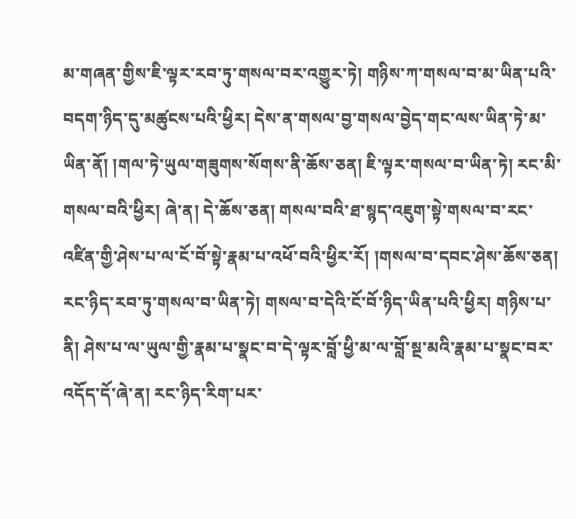མ་གཞན་གྱིས་ཇི་ལྟར་རབ་ཏུ་གསལ་བར་འགྱུར་ཏེ། གཉིས་ཀ་གསལ་བ་མ་ཡིན་པའི་བདག་ཉིད་དུ་མཚུངས་པའི་ཕྱིར། དེས་ན་གསལ་བྱ་གསལ་བྱེད་གང་ལས་ཡིན་ཏེ་མ་ཡིན་ནོ། །གལ་ཏེ་ཡུལ་གཟུགས་སོགས་ནི་ཆོས་ཅན། ཇི་ལྟར་གསལ་བ་ཡིན་ཏེ། རང་མི་གསལ་བའི་ཕྱིར། ཞེ་ན། དེ་ཆོས་ཅན། གསལ་བའི་ཐ་སྙད་འཇུག་སྟེ་གསལ་བ་རང་འཛིན་གྱི་ཤེས་པ་ལ་ངོ་བོ་སྟེ་རྣམ་པ་འཕོ་བའི་ཕྱིར་རོ། །གསལ་བ་དབང་ཤེས་ཆོས་ཅན། རང་ཉིད་རབ་ཏུ་གསལ་བ་ཡིན་ཏེ། གསལ་བ་དེའི་ངོ་བོ་ཉིད་ཡིན་པའི་ཕྱིར། གཉིས་པ་ནི། ཤེས་པ་ལ་ཡུལ་གྱི་རྣམ་པ་སྣང་བ་དེ་ལྟར་བློ་ཕྱི་མ་ལ་བློ་སྔ་མའི་རྣམ་པ་སྣང་བར་འདོད་དོ་ཞེ་ན། རང་ཉིད་རིག་པར་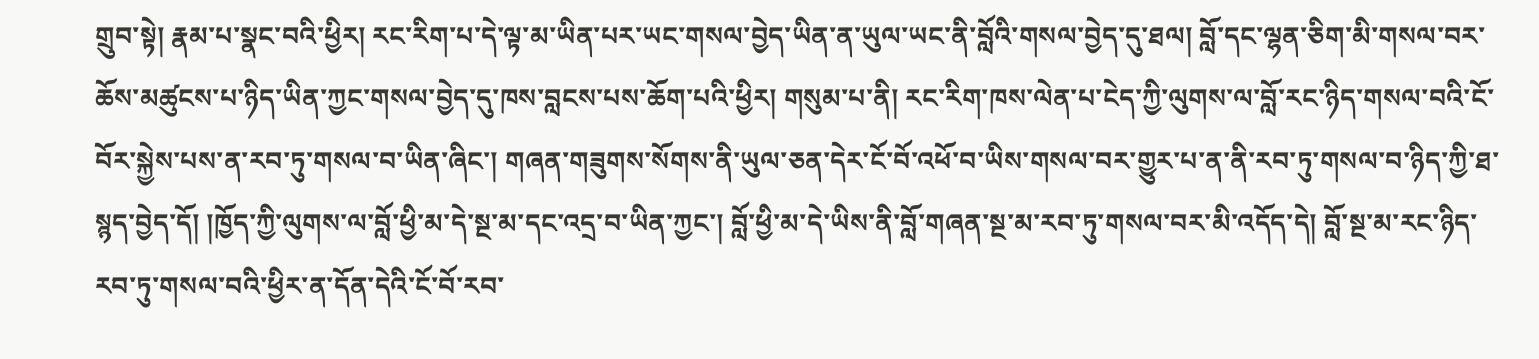གྲུབ་སྟེ། རྣམ་པ་སྣང་བའི་ཕྱིར། རང་རིག་པ་དེ་ལྟ་མ་ཡིན་པར་ཡང་གསལ་བྱེད་ཡིན་ན་ཡུལ་ཡང་ནི་བློའི་གསལ་བྱེད་དུ་ཐལ། བློ་དང་ལྷན་ཅིག་མི་གསལ་བར་ཆོས་མཚུངས་པ་ཉིད་ཡིན་ཀྱང་གསལ་བྱེད་དུ་ཁས་བླངས་པས་ཆོག་པའི་ཕྱིར། གསུམ་པ་ནི། རང་རིག་ཁས་ལེན་པ་ངེད་ཀྱི་ལུགས་ལ་བློ་རང་ཉིད་གསལ་བའི་ངོ་བོར་སྐྱེས་པས་ན་རབ་ཏུ་གསལ་བ་ཡིན་ཞིང་། གཞན་གཟུགས་སོགས་ནི་ཡུལ་ཅན་དེར་ངོ་བོ་འཕོ་བ་ཡིས་གསལ་བར་གྱུར་པ་ན་ནི་རབ་ཏུ་གསལ་བ་ཉིད་ཀྱི་ཐ་སྙད་བྱེད་དོ། །ཁྱོད་ཀྱི་ལུགས་ལ་བློ་ཕྱི་མ་དེ་སྔ་མ་དང་འདྲ་བ་ཡིན་ཀྱང་། བློ་ཕྱི་མ་དེ་ཡིས་ནི་བློ་གཞན་སྔ་མ་རབ་ཏུ་གསལ་བར་མི་འདོད་དེ། བློ་སྔ་མ་རང་ཉིད་རབ་ཏུ་གསལ་བའི་ཕྱིར་ན་དོན་དེའི་ངོ་བོ་རབ་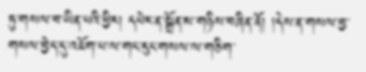ཏུ་གསལ་བ་ཡིན་པའི་ཕྱིར། དཔེར་ན་སྒྲོན་མ་གཉིས་བཞིན་ནོ། །དེས་ན་གསལ་བྱ་གསལ་བྱེད་དུ་འཇོག་པ་ལ་གང་རུང་གསལ་ལ་གཅིག་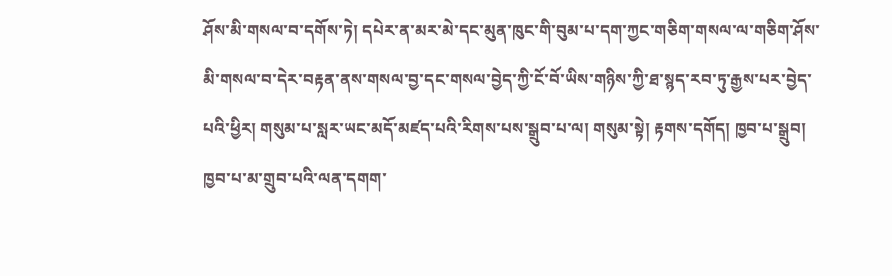ཤོས་མི་གསལ་བ་དགོས་ཏེ། དཔེར་ན་མར་མེ་དང་མུན་ཁུང་གི་བུམ་པ་དག་ཀྱང་གཅིག་གསལ་ལ་གཅིག་ཤོས་མི་གསལ་བ་དེར་བརྟན་ནས་གསལ་བྱ་དང་གསལ་བྱེད་ཀྱི་ངོ་བོ་ཡིས་གཉིས་ཀྱི་ཐ་སྙད་རབ་ཏུ་རྒྱས་པར་བྱེད་པའི་ཕྱིར། གསུམ་པ་སླར་ཡང་མདོ་མཛད་པའི་རིགས་པས་སྒྲུབ་པ་ལ། གསུམ་སྟེ། རྟགས་དགོད། ཁྱབ་པ་སྒྲུབ། ཁྱབ་པ་མ་གྲུབ་པའི་ལན་དགག་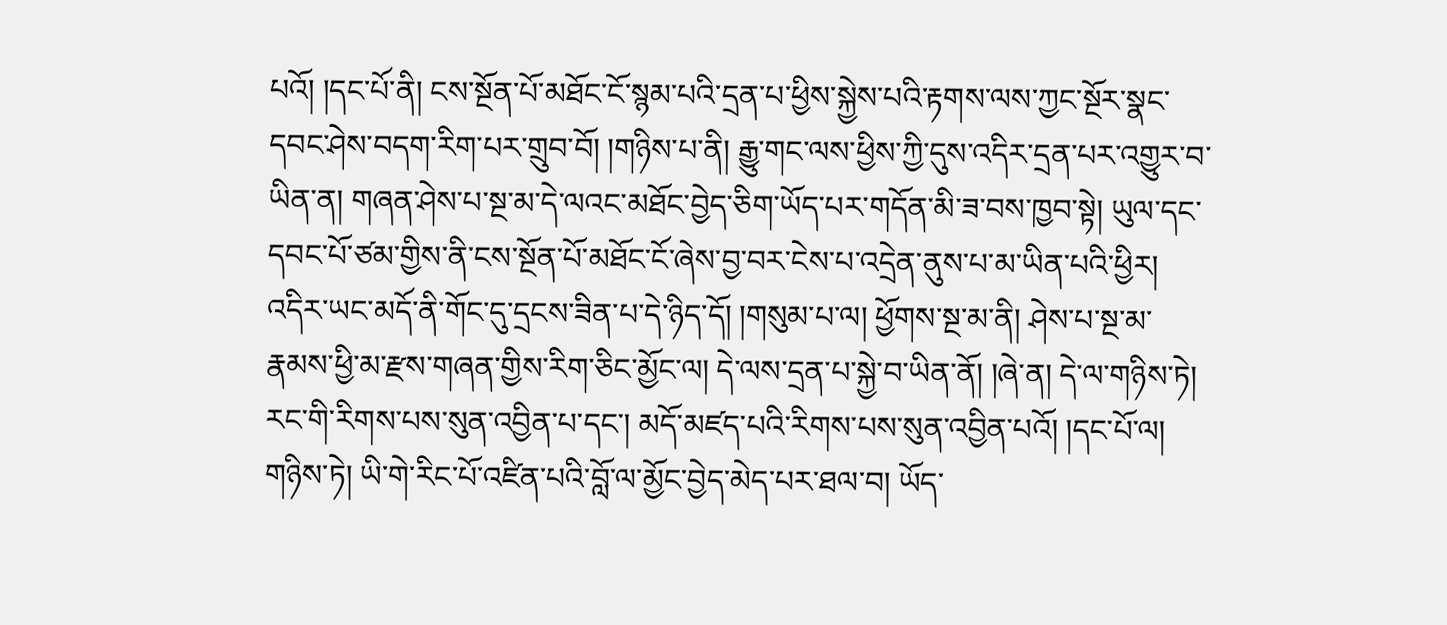པའོ། །དང་པོ་ནི། ངས་སྔོན་པོ་མཐོང་ངོ་སྙམ་པའི་དྲན་པ་ཕྱིས་སྐྱེས་པའི་རྟགས་ལས་ཀྱང་སྔོར་སྣང་དབང་ཤེས་བདག་རིག་པར་གྲུབ་བོ། །གཉིས་པ་ནི། རྒྱུ་གང་ལས་ཕྱིས་ཀྱི་དུས་འདིར་དྲན་པར་འགྱུར་བ་ཡིན་ན། གཞན་ཤེས་པ་སྔ་མ་དེ་ལའང་མཐོང་བྱེད་ཅིག་ཡོད་པར་གདོན་མི་ཟ་བས་ཁྱབ་སྟེ། ཡུལ་དང་དབང་པོ་ཙམ་གྱིས་ནི་ངས་སྔོན་པོ་མཐོང་ངོ་ཞེས་བྱ་བར་ངེས་པ་འདྲེན་ནུས་པ་མ་ཡིན་པའི་ཕྱིར། འདིར་ཡང་མདོ་ནི་གོང་དུ་དྲངས་ཟིན་པ་དེ་ཉིད་དོ། །གསུམ་པ་ལ། ཕྱོགས་སྔ་མ་ནི། ཤེས་པ་སྔ་མ་རྣམས་ཕྱི་མ་རྫས་གཞན་གྱིས་རིག་ཅིང་མྱོང་ལ། དེ་ལས་དྲན་པ་སྐྱེ་བ་ཡིན་ནོ། །ཞེ་ན། དེ་ལ་གཉིས་ཏེ། རང་གི་རིགས་པས་སུན་འབྱིན་པ་དང་། མདོ་མཛད་པའི་རིགས་པས་སུན་འབྱིན་པའོ། །དང་པོ་ལ། གཉིས་ཏེ། ཡི་གེ་རིང་པོ་འཛིན་པའི་བློ་ལ་མྱོང་བྱེད་མེད་པར་ཐལ་བ། ཡོད་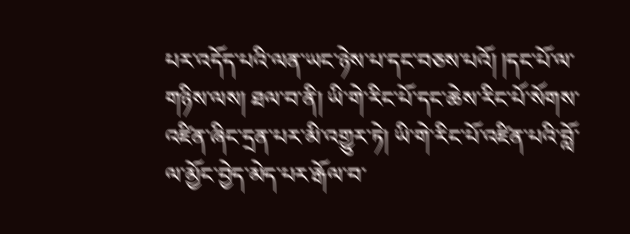པར་འདོད་པའི་ལན་ཡང་ཉེས་པ་དང་བཅས་པའོ། །དང་པོ་ལ་གཉིས་ལས། ཐལ་བ་ནི། ཡི་གེ་རིང་པོ་དང་ཆེས་རིང་པོ་སོགས་འཛིན་ཞིང་དྲན་པར་མི་འགྱུར་ཏེ། ཡི་གེ་རིང་པོ་འཛིན་པའི་བློ་ལ་མྱོང་བྱེད་མེད་པར་རྒོལ་བ་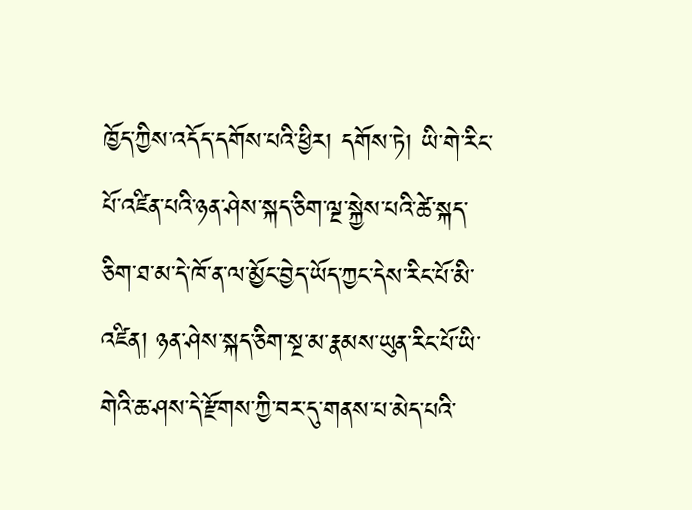ཁྱོད་ཀྱིས་འདོད་དགོས་པའི་ཕྱིར། དགོས་ཏེ། ཡི་གེ་རིང་པོ་འཛིན་པའི་ཉན་ཤེས་སྐད་ཅིག་ལྔ་སྐྱེས་པའི་ཚེ་སྐད་ཅིག་ཐ་མ་དེ་ཁོ་ན་ལ་མྱོང་བྱེད་ཡོད་ཀྱང་དེས་རིང་པོ་མི་འཛིན། ཉན་ཤེས་སྐད་ཅིག་སྔ་མ་རྣམས་ཡུན་རིང་པོ་ཡི་གེའི་ཆ་ཤས་དེ་རྫོགས་ཀྱི་བར་དུ་གནས་པ་མེད་པའི་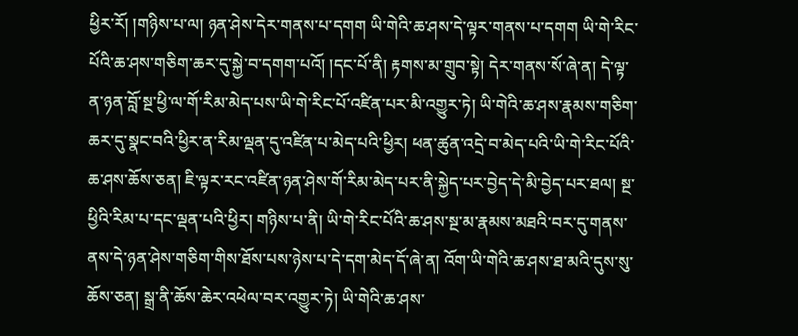ཕྱིར་རོ། །གཉིས་པ་ལ། ཉན་ཤེས་དེར་གནས་པ་དགག ཡི་གེའི་ཆ་ཤས་དེ་ལྟར་གནས་པ་དགག ཡི་གེ་རིང་པོའི་ཆ་ཤས་གཅིག་ཆར་དུ་སྐྱེ་བ་དགག་པའོ། །དང་པོ་ནི། རྟགས་མ་གྲུབ་སྟེ། དེར་གནས་སོ་ཞེ་ན། དེ་ལྟ་ན་ཉན་བློ་སྔ་ཕྱི་ལ་གོ་རིམ་མེད་པས་ཡི་གེ་རིང་པོ་འཛིན་པར་མི་འགྱུར་ཏེ། ཡི་གེའི་ཆ་ཤས་རྣམས་གཅིག་ཆར་དུ་སྣང་བའི་ཕྱིར་ན་རིམ་ལྡན་དུ་འཛིན་པ་མེད་པའི་ཕྱིར། ཕན་ཚུན་འདྲེ་བ་མེད་པའི་ཡི་གེ་རིང་པོའི་ཆ་ཤས་ཆོས་ཅན། ཇི་ལྟར་རང་འཛིན་ཉན་ཤེས་གོ་རིམ་མེད་པར་ནི་སྐྱེད་པར་བྱེད་དེ་མི་བྱེད་པར་ཐལ། སྔ་ཕྱིའི་རིམ་པ་དང་ལྡན་པའི་ཕྱིར། གཉིས་པ་ནི། ཡི་གེ་རིང་པོའི་ཆ་ཤས་སྔ་མ་རྣམས་མཐའི་བར་དུ་གནས་ནས་དེ་ཉན་ཤེས་གཅིག་གིས་ཐོས་པས་ཉེས་པ་དེ་དག་མེད་དོ་ཞེ་ན། འོག་ཡི་གེའི་ཆ་ཤས་ཐ་མའི་དུས་སུ་ཆོས་ཅན། སྒྲ་ནི་ཆོས་ཆེར་འཕེལ་བར་འགྱུར་ཏེ། ཡི་གེའི་ཆ་ཤས་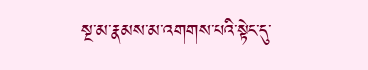སྔ་མ་རྣམས་མ་འགགས་པའི་སྟེང་དུ་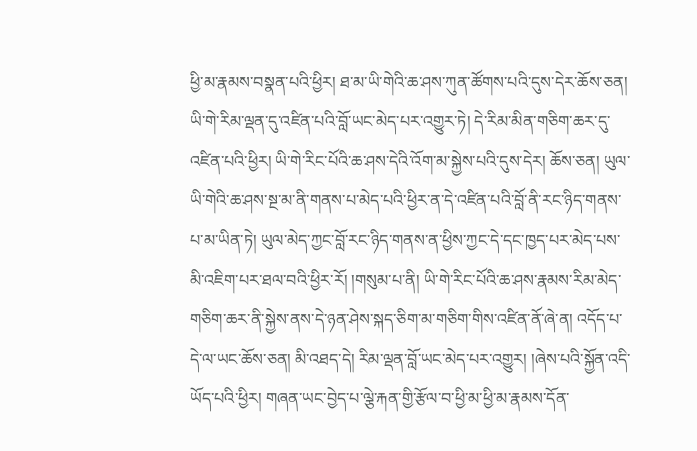ཕྱི་མ་རྣམས་བསྣན་པའི་ཕྱིར། ཐ་མ་ཡི་གེའི་ཆ་ཤས་ཀུན་ཚོགས་པའི་དུས་དེར་ཆོས་ཅན། ཡི་གེ་རིམ་ལྡན་དུ་འཛིན་པའི་བློ་ཡང་མེད་པར་འགྱུར་ཏེ། དེ་རིམ་མིན་གཅིག་ཆར་དུ་འཛིན་པའི་ཕྱིར། ཡི་གེ་རིང་པོའི་ཆ་ཤས་དེའི་འོག་མ་སྐྱེས་པའི་དུས་དེར། ཆོས་ཅན། ཡུལ་ཡི་གེའི་ཆ་ཤས་སྔ་མ་ནི་གནས་པ་མེད་པའི་ཕྱིར་ན་དེ་འཛིན་པའི་བློ་ནི་རང་ཉིད་གནས་པ་མ་ཡིན་ཏེ། ཡུལ་མེད་ཀྱང་བློ་རང་ཉིད་གནས་ན་ཕྱིས་ཀྱང་དེ་དང་ཁྱད་པར་མེད་པས་མི་འཇིག་པར་ཐལ་བའི་ཕྱིར་རོ། །གསུམ་པ་ནི། ཡི་གེ་རིང་པོའི་ཆ་ཤས་རྣམས་རིམ་མེད་གཅིག་ཆར་ནི་སྐྱེས་ནས་དེ་ཉན་ཤེས་སྐད་ཅིག་མ་གཅིག་གིས་འཛིན་ནོ་ཞེ་ན། འདོད་པ་དེ་ལ་ཡང་ཆོས་ཅན། མི་འཐད་དེ། རིམ་ལྡན་བློ་ཡང་མེད་པར་འགྱུར། །ཞེས་པའི་སྐྱོན་འདི་ཡོད་པའི་ཕྱིར། གཞན་ཡང་བྱེད་པ་ལྕེ་རྐན་གྱི་རྩོལ་བ་ཕྱི་མ་ཕྱི་མ་རྣམས་དོན་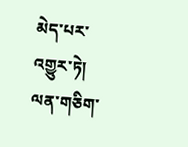མེད་པར་འགྱུར་ཏེ། ལན་གཅིག་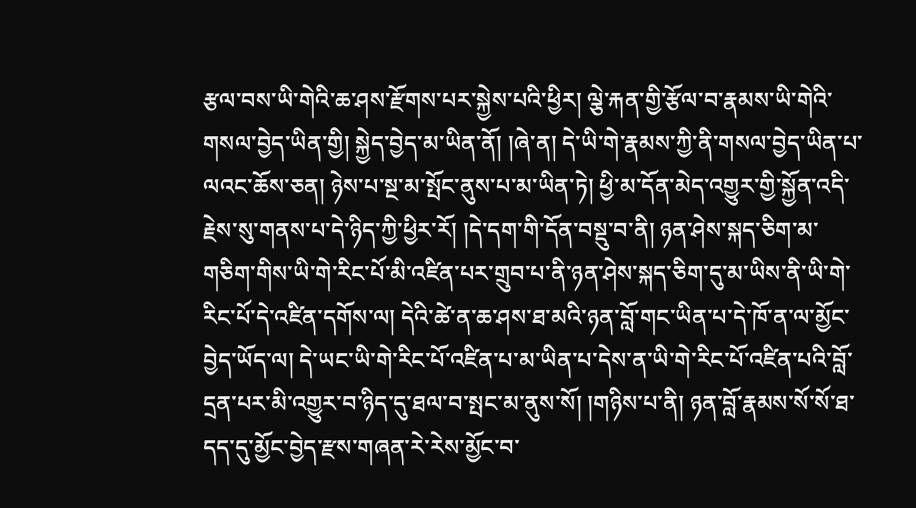རྩལ་བས་ཡི་གེའི་ཆ་ཤས་རྫོགས་པར་སྐྱེས་པའི་ཕྱིར། ལྕེ་རྐན་གྱི་རྩོལ་བ་རྣམས་ཡི་གེའི་གསལ་བྱེད་ཡིན་གྱི། སྐྱེད་བྱེད་མ་ཡིན་ནོ། །ཞེ་ན། དེ་ཡི་གེ་རྣམས་ཀྱི་ནི་གསལ་བྱེད་ཡིན་པ་ལའང་ཆོས་ཅན། ཉེས་པ་སྔ་མ་སྤོང་ནུས་པ་མ་ཡིན་ཏེ། ཕྱི་མ་དོན་མེད་འགྱུར་གྱི་སྐྱོན་འདི་རྗེས་སུ་གནས་པ་དེ་ཉིད་ཀྱི་ཕྱིར་རོ། །དེ་དག་གི་དོན་བསྡུ་བ་ནི། ཉན་ཤེས་སྐད་ཅིག་མ་གཅིག་གིས་ཡི་གེ་རིང་པོ་མི་འཛིན་པར་གྲུབ་པ་ནི་ཉན་ཤེས་སྐད་ཅིག་དུ་མ་ཡིས་ནི་ཡི་གེ་རིང་པོ་དེ་འཛིན་དགོས་ལ། དེའི་ཚེ་ན་ཆ་ཤས་ཐ་མའི་ཉན་བློ་གང་ཡིན་པ་དེ་ཁོ་ན་ལ་མྱོང་བྱེད་ཡོད་ལ། དེ་ཡང་ཡི་གེ་རིང་པོ་འཛིན་པ་མ་ཡིན་པ་དེས་ན་ཡི་གེ་རིང་པོ་འཛིན་པའི་བློ་དྲན་པར་མི་འགྱུར་བ་ཉིད་དུ་ཐལ་བ་སྤང་མ་ནུས་སོ། །གཉིས་པ་ནི། ཉན་བློ་རྣམས་སོ་སོ་ཐ་དད་དུ་མྱོང་བྱེད་རྫས་གཞན་རེ་རེས་མྱོང་བ་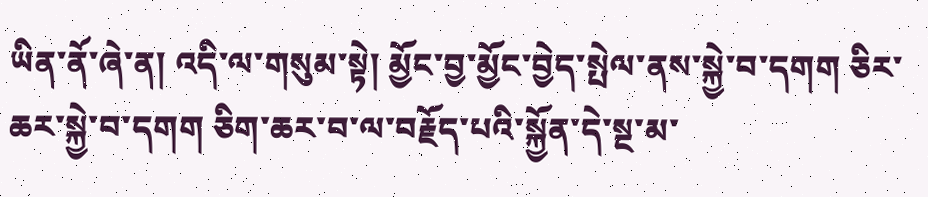ཡིན་ནོ་ཞེ་ན། འདི་ལ་གསུམ་སྟེ། མྱོང་བྱ་མྱོང་བྱེད་སྤེལ་ནས་སྐྱེ་བ་དགག ཅིར་ཆར་སྐྱེ་བ་དགག ཅིག་ཆར་བ་ལ་བརྗོད་པའི་སྐྱོན་དེ་སྔ་མ་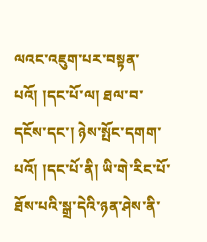ལའང་འཇུག་པར་བསྟན་པའོ། །དང་པོ་ལ། ཐལ་བ་དངོས་དང་། ཉེས་སྤོང་དགག་པའོ། །དང་པོ་ནི། ཡི་གེ་རིང་པོ་ཐོས་པའི་སྒྲ་དེའི་ཉན་ཤེས་ནི་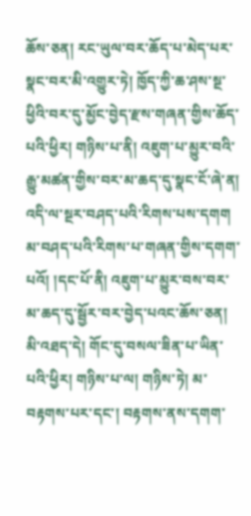ཆོས་ཅན། རང་ཡུལ་བར་ཆོད་པ་མེད་པར་སྣང་བར་མི་འགྱུར་ཏེ། ཁྱོད་ཀྱི་ཆ་ཤས་སྔ་ཕྱིའི་བར་དུ་མྱོང་བྱེད་རྫས་གཞན་གྱིས་ཆོད་པའི་ཕྱིར། གཉིས་པ་ནི། འཇུག་པ་མྱུར་བའི་རྒྱུ་མཚན་གྱིས་བར་མ་ཆད་དུ་སྣང་ངོ་ཞེ་ན། འདི་ལ་སྔར་བཤད་པའི་རིགས་པས་དགག མ་བཤད་པའི་རིགས་པ་གཞན་གྱིས་དགག་པའོ། །དང་པོ་ནི། འཇུག་པ་མྱུར་བས་བར་མ་ཆད་དུ་སྦྱོར་བར་བྱེད་པའང་ཆོས་ཅན། མི་འཐད་དེ། གོང་དུ་བསལ་ཟིན་པ་ཡིན་པའི་ཕྱིར། གཉིས་པ་ལ། གཉིས་ཏེ། མ་བརྟགས་པར་དང་། བརྟགས་ནས་དགག་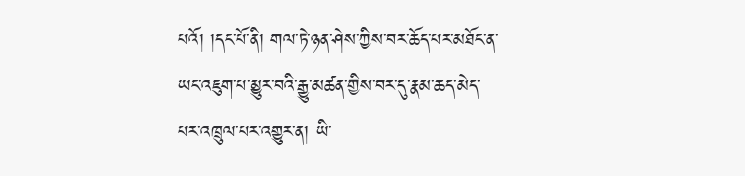པའོ། །དང་པོ་ནི། གལ་ཏེ་ཉན་ཤེས་ཀྱིས་བར་ཆོད་པར་མཐོང་ན་ཡང་འཇུག་པ་མྱུར་བའི་རྒྱུ་མཚན་གྱིས་བར་དུ་རྣམ་ཆད་མེད་པར་འཁྲུལ་པར་འགྱུར་ན། ཡི་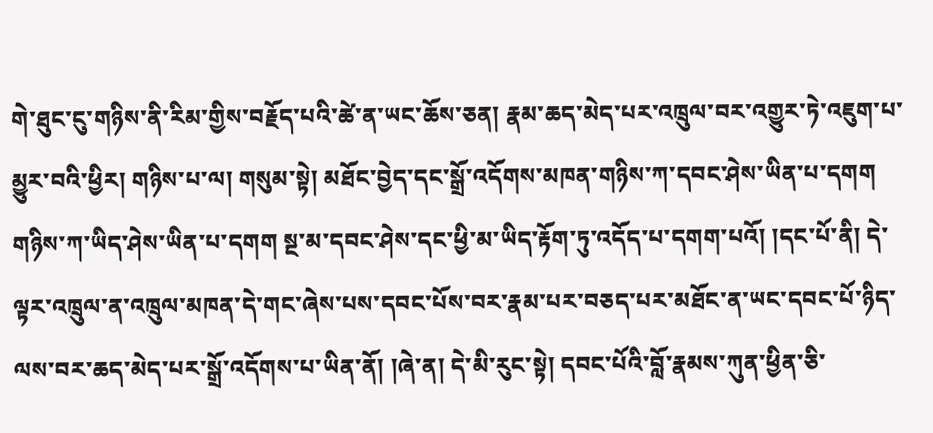གེ་ཐུང་ངུ་གཉིས་ནི་རིམ་གྱིས་བརྗོད་པའི་ཚེ་ན་ཡང་ཆོས་ཅན། རྣམ་ཆད་མེད་པར་འཁྲུལ་བར་འགྱུར་ཏེ་འཇུག་པ་མྱུར་བའི་ཕྱིར། གཉིས་པ་ལ། གསུམ་སྟེ། མཐོང་བྱེད་དང་སྒྲོ་འདོགས་མཁན་གཉིས་ཀ་དབང་ཤེས་ཡིན་པ་དགག གཉིས་ཀ་ཡིད་ཤེས་ཡིན་པ་དགག སྔ་མ་དབང་ཤེས་དང་ཕྱི་མ་ཡིད་རྟོག་ཏུ་འདོད་པ་དགག་པའོ། །དང་པོ་ནི། དེ་ལྟར་འཁྲུལ་ན་འཁྲུལ་མཁན་དེ་གང་ཞེས་པས་དབང་པོས་བར་རྣམ་པར་བཅད་པར་མཐོང་ན་ཡང་དབང་པོ་ཉིད་ལས་བར་ཆད་མེད་པར་སྒྲོ་འདོགས་པ་ཡིན་ནོ། །ཞེ་ན། དེ་མི་རུང་སྟེ། དབང་པོའི་བློ་རྣམས་ཀུན་ཕྱིན་ཅི་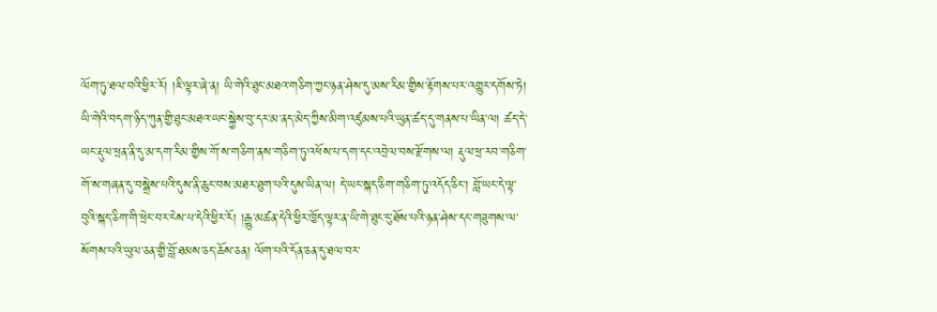ལོག་ཏུ་ཐལ་བའི་ཕྱིར་རོ། །ཇི་ལྟར་ཞེ་ན། ཡི་གེའི་ཐུང་མཐའ་གཅིག་ཀྱང་ཉན་ཤེས་དུ་མས་རིམ་གྱིས་རྟོགས་པར་འགྱུར་དགོས་ཏེ། ཡི་གེའི་བདག་ཉིད་ཀུན་གྱི་ཐུང་མཐའ་ཡང་སྐྱེས་བུ་དར་མ་ནད་མེད་ཀྱིས་མིག་འཛུམས་པའི་ཡུན་ཚད་དུ་གནས་པ་ཡིན་ལ། ཚད་དེ་ཡང་རྡུལ་ཕྲན་ནི་དུ་མ་དག་རིམ་གྱིས་གོ་ས་གཅིག་ནས་གཅིག་ཏུ་འཕོས་པ་དག་དང་འབྲེལ་བས་རྫོགས་ལ། རྡུལ་ཕྲ་རབ་གཅིག་གོ་ས་གཞན་དུ་བསྒྲེས་པའི་དུས་ནི་ཆུང་བས་མཐར་ཐུག་པའི་དུས་ཡིན་ལ། དེ་ཡང་སྐད་ཅིག་གཅིག་ཏུ་འདོད་ཅིང་། བློ་ཡང་དེ་ལྟ་བུའི་སྐད་ཅིག་གི་ཕྲེང་བར་ངེས་པ་དེའི་ཕྱིར་རོ། །རྒྱུ་མཚན་དེའི་ཕྱིར་ཁྱོད་ལྟར་ན་ཡི་གེ་ཐུང་ངུ་ཐོས་པའི་ཉན་ཤེས་དང་གཟུགས་ལ་སོགས་པའི་ཡུལ་ཅན་གྱི་བློ་ཐམས་ཅད་ཆོས་ཅན། ལོག་པའི་དོན་ཅན་དུ་ཐལ་བར་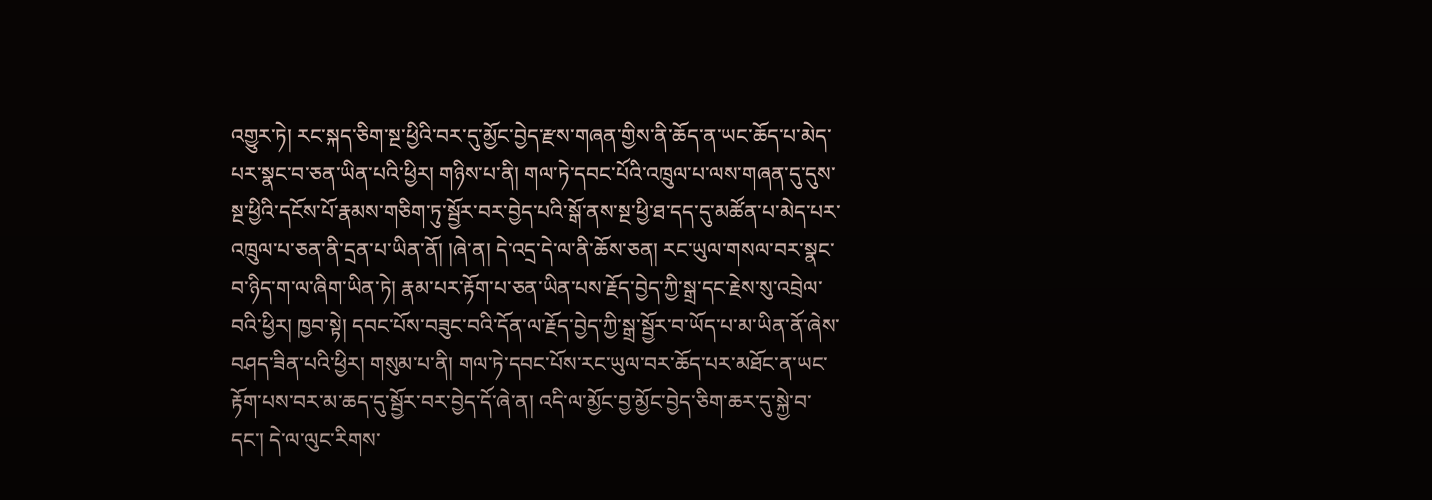འགྱུར་ཏེ། རང་སྐད་ཅིག་སྔ་ཕྱིའི་བར་དུ་མྱོང་བྱེད་རྫས་གཞན་གྱིས་ནི་ཆོད་ན་ཡང་ཆོད་པ་མེད་པར་སྣང་བ་ཅན་ཡིན་པའི་ཕྱིར། གཉིས་པ་ནི། གལ་ཏེ་དབང་པོའི་འཁྲུལ་པ་ལས་གཞན་དུ་དུས་སྔ་ཕྱིའི་དངོས་པོ་རྣམས་གཅིག་ཏུ་སྦྱོར་བར་བྱེད་པའི་སྒོ་ནས་སྔ་ཕྱི་ཐ་དད་དུ་མཚོན་པ་མེད་པར་འཁྲུལ་པ་ཅན་ནི་དྲན་པ་ཡིན་ནོ། །ཞེ་ན། དེ་འདྲ་དེ་ལ་ནི་ཆོས་ཅན། རང་ཡུལ་གསལ་བར་སྣང་བ་ཉིད་ག་ལ་ཞིག་ཡིན་ཏེ། རྣམ་པར་རྟོག་པ་ཅན་ཡིན་པས་རྗོད་བྱེད་ཀྱི་སྒྲ་དང་རྗེས་སུ་འབྲེལ་བའི་ཕྱིར། ཁྱབ་སྟེ། དབང་པོས་བཟུང་བའི་དོན་ལ་རྗོད་བྱེད་ཀྱི་སྒྲ་སྦྱོར་བ་ཡོད་པ་མ་ཡིན་ནོ་ཞེས་བཤད་ཟིན་པའི་ཕྱིར། གསུམ་པ་ནི། གལ་ཏེ་དབང་པོས་རང་ཡུལ་བར་ཆོད་པར་མཐོང་ན་ཡང་རྟོག་པས་བར་མ་ཆད་དུ་སྦྱོར་བར་བྱེད་དོ་ཞེ་ན། འདི་ལ་མྱོང་བྱ་མྱོང་བྱེད་ཅིག་ཆར་དུ་སྐྱེ་བ་དང་། དེ་ལ་ལུང་རིགས་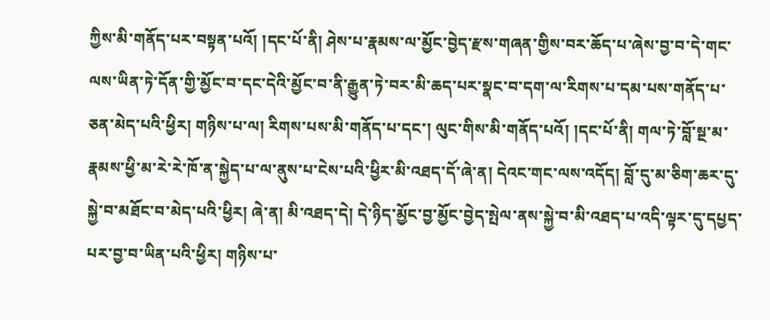ཀྱིས་མི་གནོད་པར་བསྟན་པའོ། །དང་པོ་ནི། ཤེས་པ་རྣམས་ལ་མྱོང་བྱེད་རྫས་གཞན་གྱིས་བར་ཆོད་པ་ཞེས་བྱ་བ་དེ་གང་ལས་ཡིན་ཏེ་དོན་གྱི་མྱོང་བ་དང་དེའི་མྱོང་བ་ནི་རྒྱུན་ཏེ་བར་མི་ཆད་པར་སྣང་བ་དག་ལ་རིགས་པ་དམ་པས་གནོད་པ་ཅན་མེད་པའི་ཕྱིར། གཉིས་པ་ལ། རིགས་པས་མི་གནོད་པ་དང་། ལུང་གིས་མི་གནོད་པའོ། །དང་པོ་ནི། གལ་ཏེ་བློ་སྔ་མ་རྣམས་ཕྱི་མ་རེ་རེ་ཁོ་ན་སྐྱེད་པ་ལ་ནུས་པ་ངེས་པའི་ཕྱིར་མི་འཐད་དོ་ཞེ་ན། དེའང་གང་ལས་འདོད། བློ་དུ་མ་ཅིག་ཆར་དུ་སྐྱེ་བ་མཐོང་བ་མེད་པའི་ཕྱིར། ཞེ་ན། མི་འཐད་དེ། དེ་ཉིད་མྱོང་བྱ་མྱོང་བྱེད་སྤེལ་ནས་སྐྱེ་བ་མི་འཐད་པ་འདི་ལྟར་དུ་དཔྱད་པར་བྱ་བ་ཡིན་པའི་ཕྱིར། གཉིས་པ་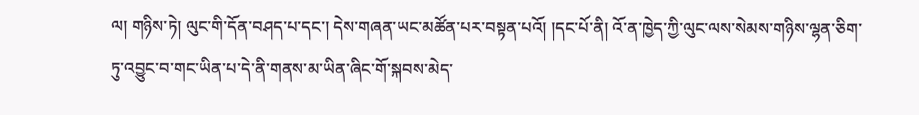ལ། གཉིས་ཏེ། ལུང་གི་དོན་བཤད་པ་དང་། དེས་གཞན་ཡང་མཚོན་པར་བསྟན་པའོ། །དང་པོ་ནི། འོ་ན་ཁྱེད་ཀྱི་ལུང་ལས་སེམས་གཉིས་ལྷན་ཅིག་ཏུ་འབྱུང་བ་གང་ཡིན་པ་དེ་ནི་གནས་མ་ཡིན་ཞིང་གོ་སྐབས་མེད་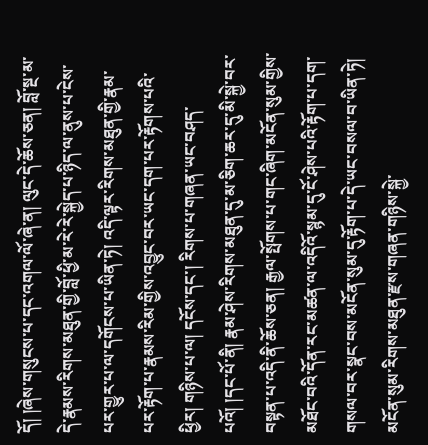དོ། །ཞེས་གསུངས་པ་དང་འགལ་ལོ་ཞེ་ན། ལུང་དེ་ཆོས་ཅན། བློ་སྔ་མ་དེ་རྣམས་རིགས་མཐུན་གྱི་བློ་ཕྱི་མ་རེ་རེ་སྐྱེད་པ་ཉིད་ལ་ནུས་པ་ངེས་པར་གྱུར་པ་ལ་དགོངས་པ་ཡིན་ཏེ། འདི་ལྟར་རིགས་མཐུན་གྱི་རྣམ་པར་རྟོག་པ་རྣམས་རིམ་གྱིས་འབྱུང་བར་ཡང་དག་པར་རྟོགས་པའི་ཕྱིར། གཉིས་པ་ལ། དངོས་དང་། རིགས་པ་གཞན་ཡང་བཤད་པའོ། །དང་པོ་ནི། རྣམ་ཤེས་རིགས་མཐུན་དུ་མ་ཅིག་ཆར་དུ་མི་སྐྱེ་བར་བསྟན་པ་འདི་ནི་ཆོས་ཅན། རྒྱལ་སྤོགས་པ་གང་ཞིག་མངོན་སུམ་གྱིས་མཐོང་བའི་དོན་རང་མཚན་ལ་འདིའོ་སྙམ་དུ་ངོ་ཤེས་པའི་རྟོག་པ་དག་གསལ་བར་སྣང་བས་མངོན་སུམ་དུ་རྟོག་པ་དེ་ཡང་བསལ་བ་ཡིན་ཏེ། མངོན་སུམ་རིགས་མཐུན་རྫས་གཞན་གཉིས་སྐྱེ་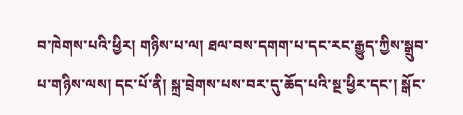བ་ཁེགས་པའི་ཕྱིར། གཉིས་པ་ལ། ཐལ་བས་དགག་པ་དང་རང་རྒྱུད་ཀྱིས་སྒྲུབ་པ་གཉིས་ལས། དང་པོ་ནི། སྐྲ་བྲེགས་པས་བར་དུ་ཆོད་པའི་སྔ་ཕྱིར་དང་། སྒོང་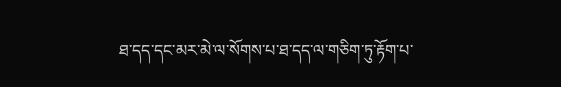ཐ་དད་དང་མར་མེ་ལ་སོགས་པ་ཐ་དད་ལ་གཅིག་ཏུ་རྟོག་པ་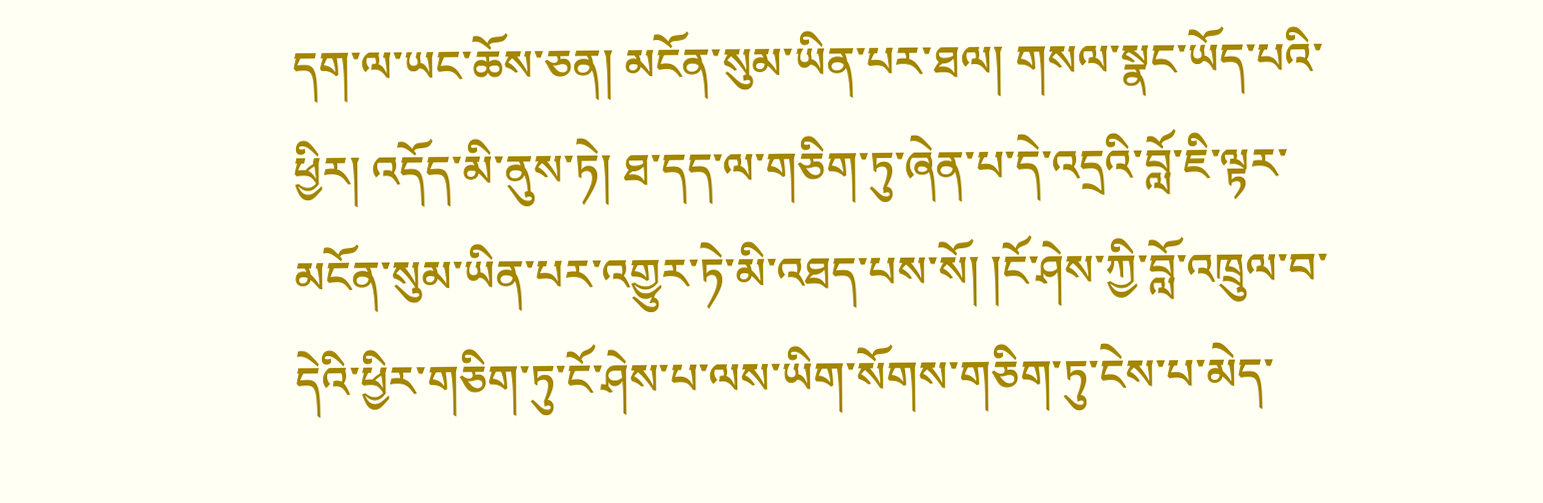དག་ལ་ཡང་ཆོས་ཅན། མངོན་སུམ་ཡིན་པར་ཐལ། གསལ་སྣང་ཡོད་པའི་ཕྱིར། འདོད་མི་ནུས་ཏེ། ཐ་དད་ལ་གཅིག་ཏུ་ཞེན་པ་དེ་འདྲའི་བློ་ཇི་ལྟར་མངོན་སུམ་ཡིན་པར་འགྱུར་ཏེ་མི་འཐད་པས་སོ། །ངོ་ཤེས་ཀྱི་བློ་འཁྲུལ་བ་དེའི་ཕྱིར་གཅིག་ཏུ་ངོ་ཤེས་པ་ལས་ཡིག་སོགས་གཅིག་ཏུ་ངེས་པ་མེད་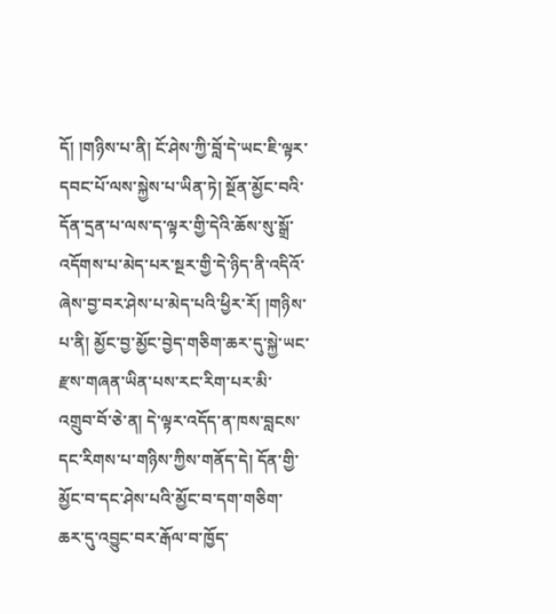དོ། །གཉིས་པ་ནི། ངོ་ཤེས་ཀྱི་བློ་དེ་ཡང་ཇི་ལྟར་དབང་པོ་ལས་སྐྱེས་པ་ཡིན་ཏེ། སྔོན་མྱོང་བའི་དོན་དྲན་པ་ལས་ད་ལྟར་གྱི་དེའི་ཆོས་སུ་སྒྲོ་འདོགས་པ་མེད་པར་སྔར་གྱི་དེ་ཉིད་ནི་འདིའོ་ཞེས་བྱ་བར་ཤེས་པ་མེད་པའི་ཕྱིར་རོ། །གཉིས་པ་ནི། མྱོང་བྱ་མྱོང་བྱེད་གཅིག་ཆར་དུ་སྐྱེ་ཡང་རྫས་གཞན་ཡིན་པས་རང་རིག་པར་མི་འགྲུབ་བོ་ཅེ་ན། དེ་ལྟར་འདོད་ན་ཁས་བླངས་དང་རིགས་པ་གཉིས་ཀྱིས་གནོད་དེ། དོན་གྱི་མྱོང་བ་དང་ཤེས་པའི་མྱོང་བ་དག་གཅིག་ཆར་དུ་འབྱུང་བར་རྒོལ་བ་ཁྱོད་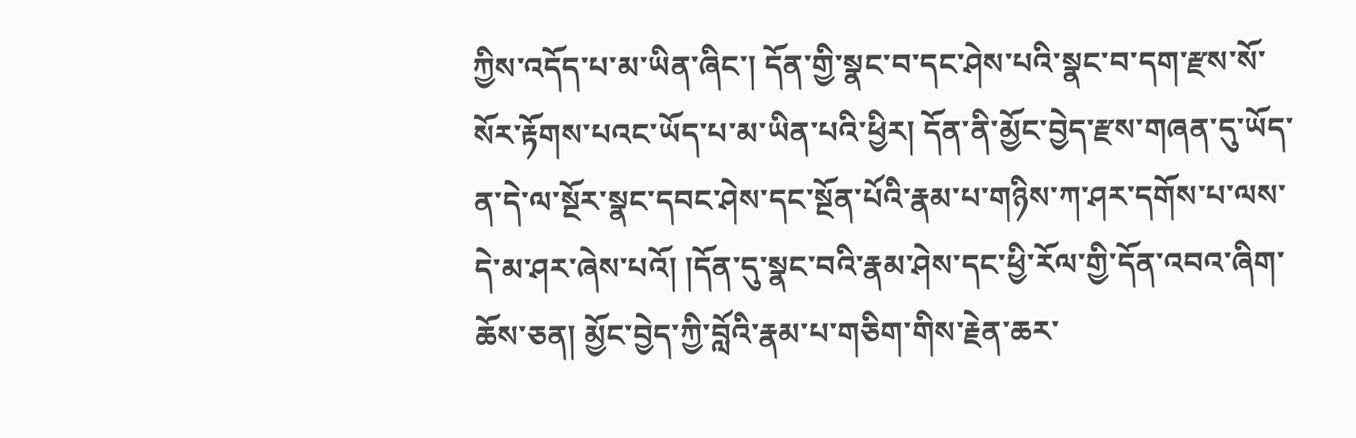ཀྱིས་འདོད་པ་མ་ཡིན་ཞིང་། དོན་གྱི་སྣང་བ་དང་ཤེས་པའི་སྣང་བ་དག་རྫས་སོ་སོར་རྟོགས་པའང་ཡོད་པ་མ་ཡིན་པའི་ཕྱིར། དོན་ནི་མྱོང་བྱེད་རྫས་གཞན་དུ་ཡོད་ན་དེ་ལ་སྔོར་སྣང་དབང་ཤེས་དང་སྔོན་པོའི་རྣམ་པ་གཉིས་ཀ་ཤར་དགོས་པ་ལས་དེ་མ་ཤར་ཞེས་པའོ། །དོན་དུ་སྣང་བའི་རྣམ་ཤེས་དང་ཕྱི་རོལ་གྱི་དོན་འབའ་ཞིག་ཆོས་ཅན། མྱོང་བྱེད་ཀྱི་བློའི་རྣམ་པ་གཅིག་གིས་རྗེན་ཆར་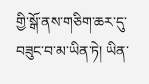གྱི་སྒོ་ནས་གཅིག་ཆར་དུ་བཟུང་བ་མ་ཡིན་ཏེ། ཡིན་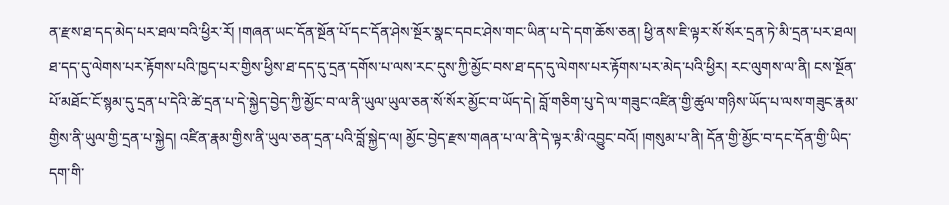ན་རྫས་ཐ་དད་མེད་པར་ཐལ་བའི་ཕྱིར་རོ། །གཞན་ཡང་དོན་སྔོན་པོ་དང་དོན་ཤེས་སྔོར་སྣང་དབང་ཤེས་གང་ཡིན་པ་དེ་དག་ཆོས་ཅན། ཕྱི་ནས་ཇི་ལྟར་སོ་སོར་དྲན་ཏེ་མི་དྲན་པར་ཐལ། ཐ་དད་དུ་ལེགས་པར་རྟོགས་པའི་ཁྱད་པར་གྱིས་ཕྱིས་ཐ་དད་དུ་དྲན་དགོས་པ་ལས་རང་དུས་ཀྱི་མྱོང་བས་ཐ་དད་དུ་ལེགས་པར་རྟོགས་པར་མེད་པའི་ཕྱིར། རང་ལུགས་ལ་ནི། ངས་སྔོན་པོ་མཐོང་ངོ་སྙམ་དུ་དྲན་པ་དེའི་ཚེ་དྲན་པ་དེ་སྐྱེད་བྱེད་ཀྱི་མྱོང་བ་ལ་ནི་ཡུལ་ཡུལ་ཅན་སོ་སོར་མྱོང་བ་ཡོད་དེ། བློ་གཅིག་པུ་དེ་ལ་གཟུང་འཛིན་གྱི་ཚུལ་གཉིས་ཡོད་པ་ལས་གཟུང་རྣམ་གྱིས་ནི་ཡུལ་གྱི་དྲན་པ་སྐྱེད། འཛིན་རྣམ་གྱིས་ནི་ཡུལ་ཅན་དྲན་པའི་བློ་སྐྱེད་ལ། མྱོང་བྱེད་རྫས་གཞན་པ་ལ་ནི་དེ་ལྟར་མི་འབྱུང་བའོ། །གསུམ་པ་ནི། དོན་གྱི་མྱོང་བ་དང་དོན་གྱི་ཡིད་དག་གི་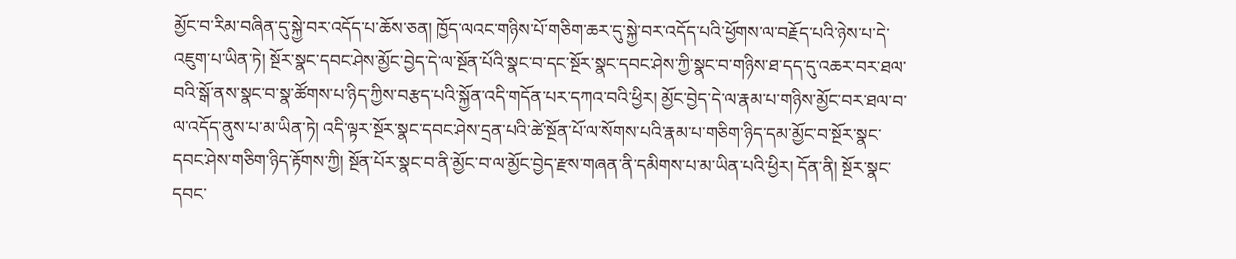མྱོང་བ་རིམ་བཞིན་དུ་སྐྱེ་བར་འདོད་པ་ཆོས་ཅན། ཁྱོད་ལའང་གཉིས་པོ་གཅིག་ཆར་དུ་སྐྱེ་བར་འདོད་པའི་ཕྱོགས་ལ་བརྗོད་པའི་ཉེས་པ་དེ་འཇུག་པ་ཡིན་ཏེ། སྔོར་སྣང་དབང་ཤེས་མྱོང་བྱེད་དེ་ལ་སྔོན་པོའི་སྣང་བ་དང་སྔོར་སྣང་དབང་ཤེས་ཀྱི་སྣང་བ་གཉིས་ཐ་དད་དུ་འཆར་བར་ཐལ་བའི་སྒོ་ནས་སྣང་བ་སྣ་ཚོགས་པ་ཉིད་ཀྱིས་བརྩད་པའི་སྐྱོན་འདི་གདོན་པར་དཀའ་བའི་ཕྱིར། མྱོང་བྱེད་དེ་ལ་རྣམ་པ་གཉིས་མྱོང་བར་ཐལ་བ་ལ་འདོད་ནུས་པ་མ་ཡིན་ཏེ། འདི་ལྟར་སྔོར་སྣང་དབང་ཤེས་དྲན་པའི་ཚེ་སྔོན་པོ་ལ་སོགས་པའི་རྣམ་པ་གཅིག་ཉིད་དམ་མྱོང་བ་སྔོར་སྣང་དབང་ཤེས་གཅིག་ཉིད་རྟོགས་ཀྱི། སྔོན་པོར་སྣང་བ་ནི་མྱོང་བ་ལ་མྱོང་བྱེད་རྫས་གཞན་ནི་དམིགས་པ་མ་ཡིན་པའི་ཕྱིར། དོན་ནི། སྔོར་སྣང་དབང་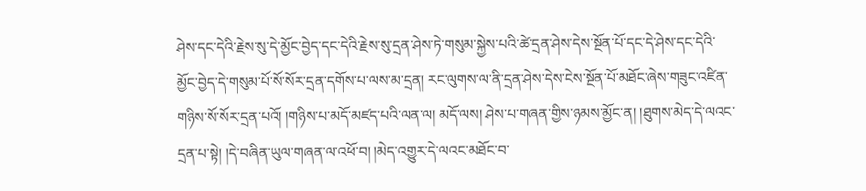ཤེས་དང་དེའི་རྗེས་སུ་དེ་མྱོང་བྱེད་དང་དེའི་རྗེས་སུ་དྲན་ཤེས་ཏེ་གསུམ་སྐྱེས་པའི་ཚེ་དྲན་ཤེས་དེས་སྔོན་པོ་དང་དེ་ཤེས་དང་དེའི་མྱོང་བྱེད་དེ་གསུམ་པོ་སོ་སོར་དྲན་དགོས་པ་ལས་མ་དྲན། རང་ལུགས་ལ་ནི་དྲན་ཤེས་དེས་ངེས་སྔོན་པོ་མཐོང་ཞེས་གཟུང་འཛིན་གཉིས་སོ་སོར་དྲན་པའོ། །གཉིས་པ་མདོ་མཛད་པའི་ལན་ལ། མདོ་ལས། ཤེས་པ་གཞན་གྱིས་ཉམས་མྱོང་ན། །ཐུགས་མེད་དེ་ལའང་དྲན་པ་སྟེ། །དེ་བཞིན་ཡུལ་གཞན་ལ་འཕོ་བ། །མེད་འགྱུར་དེ་ལའང་མཐོང་བ་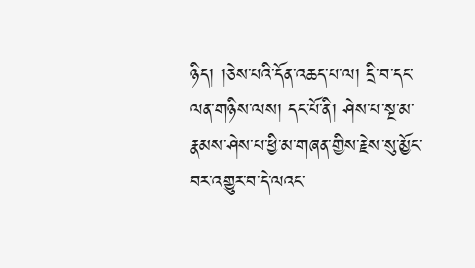ཉིད། །ཅེས་པའི་དོན་འཆད་པ་ལ། དྲི་བ་དང་ལན་གཉིས་ལས། དང་པོ་ནི། ཤེས་པ་སྔ་མ་རྣམས་ཤེས་པ་ཕྱི་མ་གཞན་གྱིས་རྗེས་སུ་མྱོང་བར་འགྱུར་བ་དེ་ལའང་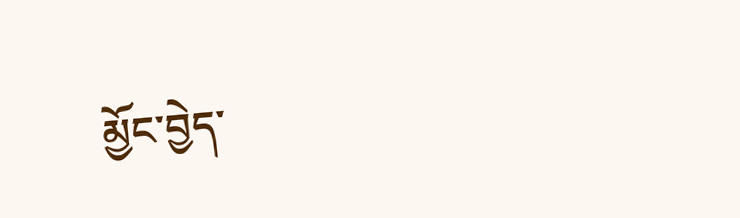མྱོང་བྱེད་